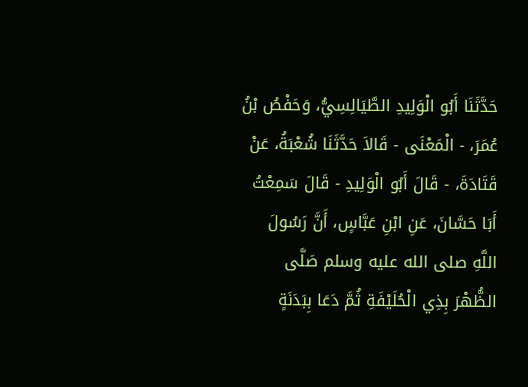حَدَّثَنَا أَبُو الْوَلِيدِ الطَّيَالِسِيُّ، وَحَفْصُ بْنُ عُمَرَ، - الْمَعْنَى - قَالاَ حَدَّثَنَا شُعْبَةُ، عَنْ قَتَادَةَ، - قَالَ أَبُو الْوَلِيدِ - قَالَ سَمِعْتُ أَبَا حَسَّانَ، عَنِ ابْنِ عَبَّاسٍ، أَنَّ رَسُولَ اللَّهِ صلى الله عليه وسلم صَلَّى الظُّهْرَ بِذِي الْحُلَيْفَةِ ثُمَّ دَعَا بِبَدَنَةٍ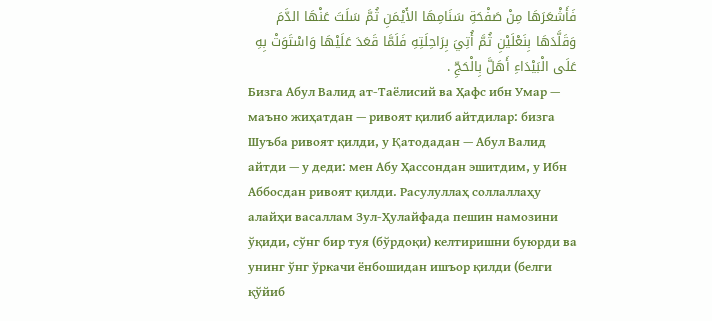فَأَشْعَرَهَا مِنْ صَفْحَةِ سَنَامِهَا الأَيْمَنِ ثُمَّ سَلَتَ عَنْهَا الدَّمَ وَقَلَّدَهَا بِنَعْلَيْنِ ثُمَّ أُتِيَ بِرَاحِلَتِهِ فَلَمَّا قَعَدَ عَلَيْهَا وَاسْتَوَتْ بِهِ عَلَى الْبَيْدَاءِ أَهَلَّ بِالْحَجِّ .
Бизга Абул Валид ат-Таёлисий ва Ҳафс ибн Умар — маъно жиҳатдан — ривоят қилиб айтдилар: бизга Шуъба ривоят қилди, у Қатодадан — Абул Валид айтди — у деди: мен Абу Ҳассондан эшитдим, у Ибн Аббосдан ривоят қилди. Расулуллаҳ соллаллаҳу алайҳи васаллам Зул-Ҳулайфада пешин намозини ўқиди, сўнг бир туя (бўрдоқи) келтиришни буюрди ва унинг ўнг ўркачи ёнбошидан ишъор қилди (белги қўйиб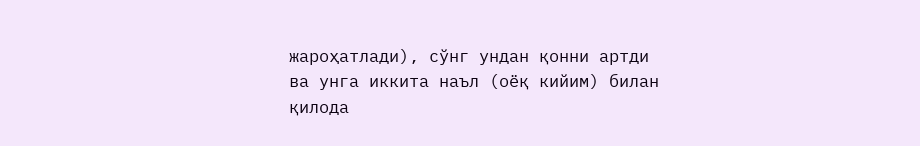жароҳатлади), сўнг ундан қонни артди ва унга иккита наъл (оёқ кийим) билан қилода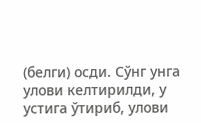(белги) осди. Сўнг унга улови келтирилди, у устига ўтириб, улови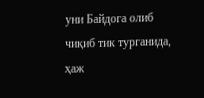уни Байдога олиб чиқиб тик турганида, ҳаж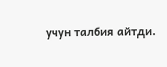учун талбия айтди.